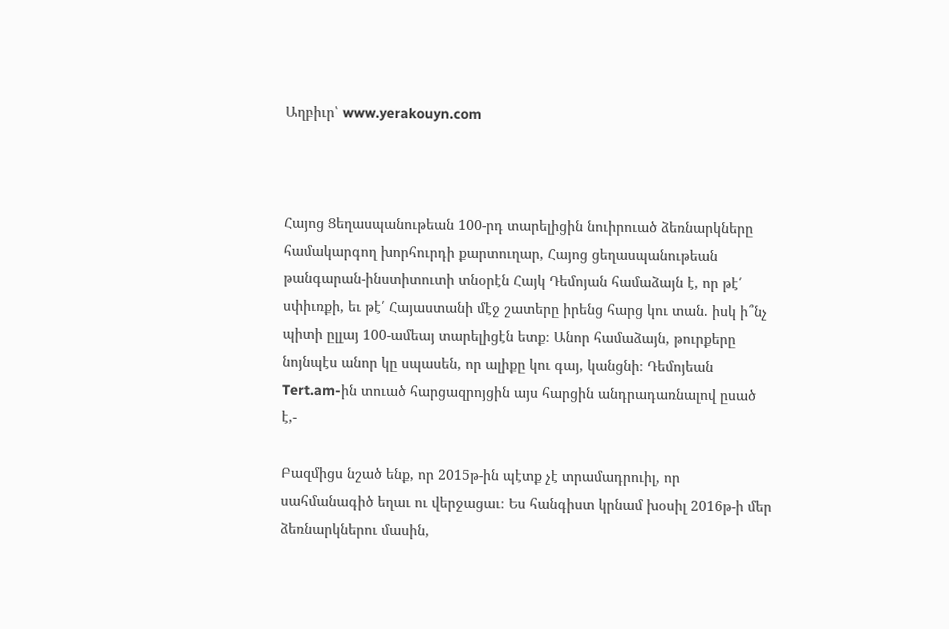Աղբիւր՝ www.yerakouyn.com



Հայոց Ցեղասպանութեան 100-րդ տարելիցին նուիրուած ձեռնարկները համակարգող խորհուրդի քարտուղար, Հայոց ցեղասպանութեան թանգարան-ինստիտուտի տնօրէն Հայկ Դեմոյան համաձայն է, որ թէ՛ սփիւռքի, եւ թէ՛ Հայաստանի մէջ շատերը իրենց հարց կու տան. իսկ ի՞նչ պիտի ըլլայ 100-ամեայ տարելիցէն ետք։ Անոր համաձայն, թուրքերը նոյնպէս անոր կը սպասեն, որ ալիքը կու գայ, կանցնի։ Դեմոյեան Tert.am-ին տուած հարցազրոյցին այս հարցին անդրադառնալով ըսած է,-

Բազմիցս նշած ենք, որ 2015թ-ին պէտք չէ տրամադրուիլ, որ սահմանագիծ եղաւ ու վերջացաւ։ Ես հանգիստ կրնամ խօսիլ 2016թ-ի մեր ձեռնարկներու մասին,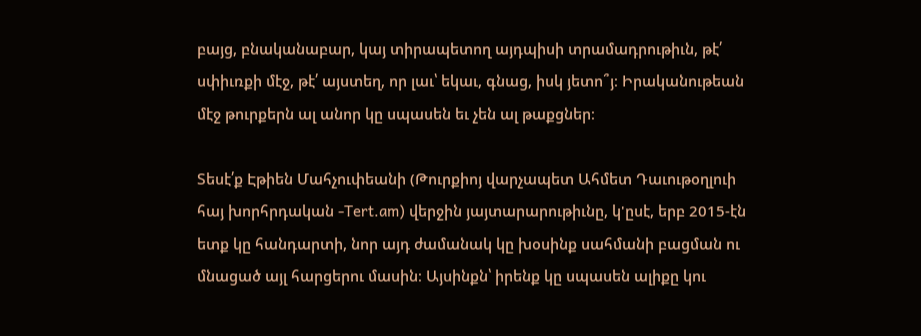բայց, բնականաբար, կայ տիրապետող այդպիսի տրամադրութիւն, թէ՛ սփիւռքի մէջ, թէ՛ այստեղ, որ լաւ՝ եկաւ, գնաց, իսկ յետո՞յ։ Իրականութեան մէջ թուրքերն ալ անոր կը սպասեն եւ չեն ալ թաքցներ։

Տեսէ՛ք Էթիեն Մահչուփեանի (Թուրքիոյ վարչապետ Ահմետ Դաւութօղլուի հայ խորհրդական -Tert.am) վերջին յայտարարութիւնը, կ'ըսէ, երբ 2015-էն ետք կը հանդարտի, նոր այդ ժամանակ կը խօսինք սահմանի բացման ու մնացած այլ հարցերու մասին։ Այսինքն՝ իրենք կը սպասեն ալիքը կու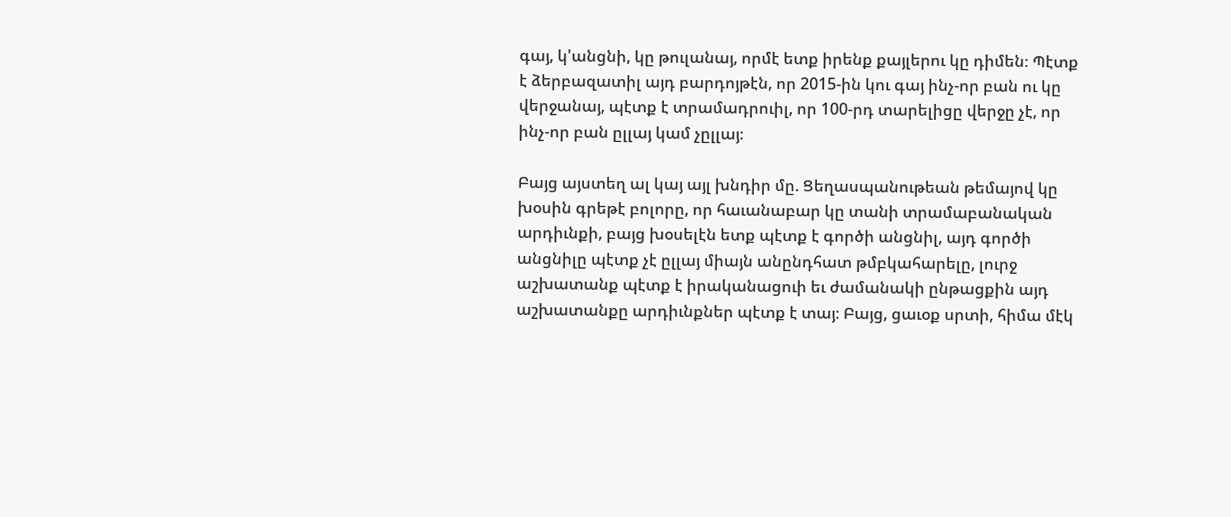գայ, կ'անցնի, կը թուլանայ, որմէ ետք իրենք քայլերու կը դիմեն։ Պէտք է ձերբազատիլ այդ բարդոյթէն, որ 2015-ին կու գայ ինչ-որ բան ու կը վերջանայ, պէտք է տրամադրուիլ, որ 100-րդ տարելիցը վերջը չէ, որ ինչ-որ բան ըլլայ կամ չըլլայ։

Բայց այստեղ ալ կայ այլ խնդիր մը. Ցեղասպանութեան թեմայով կը խօսին գրեթէ բոլորը, որ հաւանաբար կը տանի տրամաբանական արդիւնքի, բայց խօսելէն ետք պէտք է գործի անցնիլ, այդ գործի անցնիլը պէտք չէ ըլլայ միայն անընդհատ թմբկահարելը, լուրջ աշխատանք պէտք է իրականացուի եւ ժամանակի ընթացքին այդ աշխատանքը արդիւնքներ պէտք է տայ։ Բայց, ցաւօք սրտի, հիմա մէկ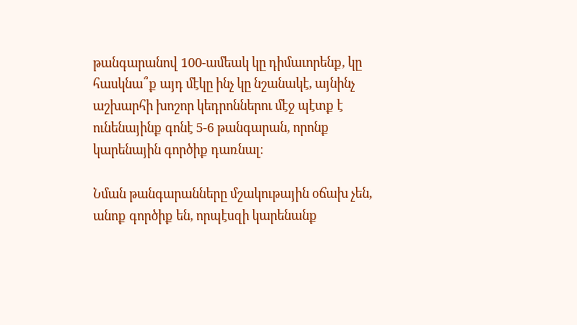թանգարանով 100-ամեակ կը դիմաւորենք, կը հասկնա՞ք այդ մէկը ինչ կը նշանակէ, այնինչ աշխարհի խոշոր կեդրոններու մէջ պէտք է ունենայինք գոնէ 5-6 թանգարան, որոնք կարենային գործիք դառնալ։

Նման թանգարանները մշակութային օճախ չեն, անոք գործիք են, որպէսզի կարենանք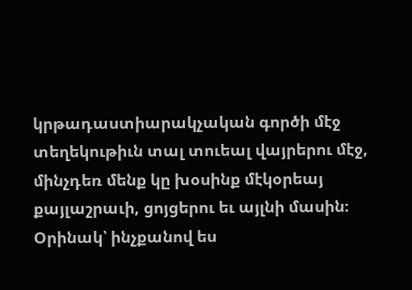կրթադաստիարակչական գործի մէջ տեղեկութիւն տալ տուեալ վայրերու մէջ, մինչդեռ մենք կը խօսինք մէկօրեայ քայլաշրաւի, ցոյցերու եւ այլնի մասին։ Օրինակ՝ ինչքանով ես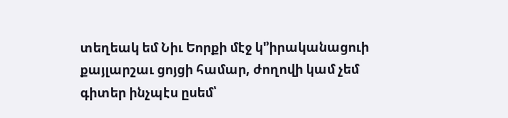տեղեակ եմ Նիւ Եորքի մէջ կ'’իրականացուի քայլարշաւ ցոյցի համար, ժողովի կամ չեմ գիտեր ինչպէս ըսեմ՝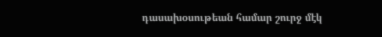դասախօսութեան համար շուրջ մէկ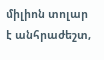միլիոն տոլար է անհրաժեշտ,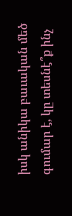իսկ անիկա բաւական մեծ գումար է, կը տեսնէ՞ք ինչ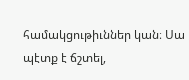համակցութիւններ կան։ Սա պէտք է ճշտել,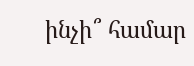ինչի՞ համար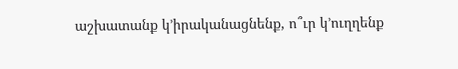աշխատանք կ’իրականացնենք, ո՞ւր կ’ուղղենք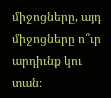միջոցները, այդ միջոցները ո՞ւր արդիւնք կու տան։